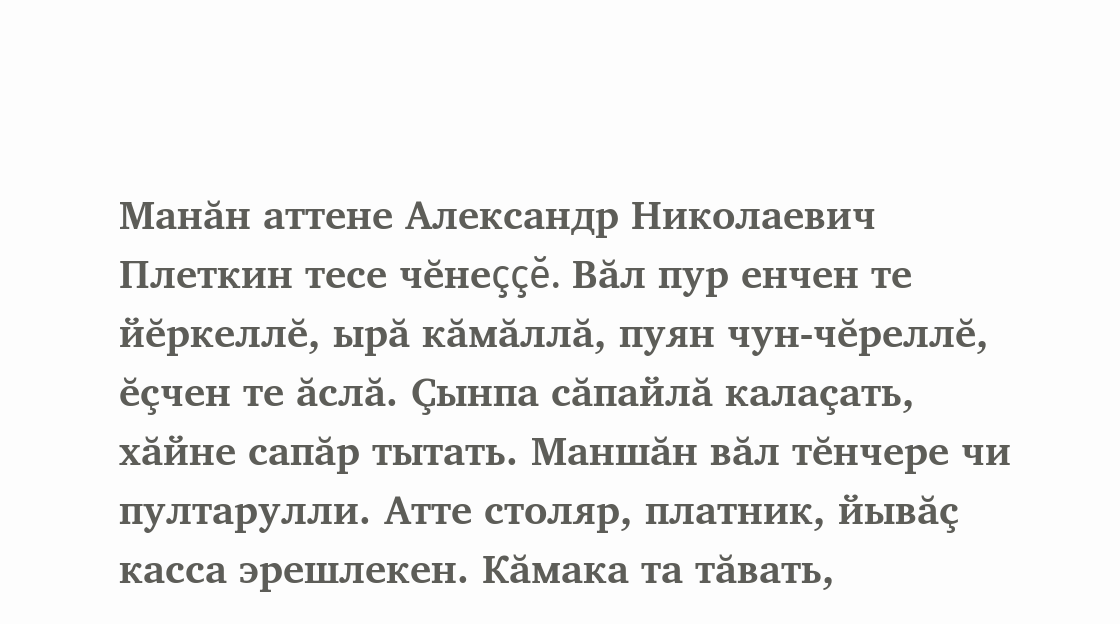Манăн аттене Александр Николаевич Плеткин тесе чĕнеççĕ. Вăл пур енчен те йĕркеллĕ, ырă кăмăллă, пуян чун-чĕреллĕ, ĕçчен те ăслă. Çынпа сăпайлă калаçать, хăйне сапăр тытать. Маншăн вăл тĕнчере чи пултарулли. Атте столяр, платник, йывăç касса эрешлекен. Кăмака та тăвать,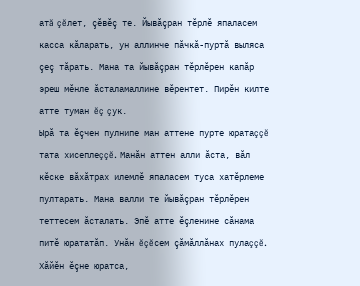атă çĕлет, çĕвĕç те. Йывăçран тĕрлĕ япаласем касса кăларать, ун аллинче пăчкă-пуртă выляса çеç тăрать. Мана та йывăçран тĕрлĕрен капăр эреш мĕнле ăсталамаллине вĕрентет. Пирĕн килте атте туман ĕç çук.
Ырă та ĕçчен пулнипе ман аттене пурте юратаççĕ тата хисеплеççĕ. Манăн аттен алли ăста, вăл кĕске вăхăтрах илемлĕ япаласем туса хатĕрлеме пултарать. Мана валли те йывăçран тĕрлĕрен теттесем ăсталать. Эпĕ атте ĕçленине сăнама питĕ юрататăп. Унăн ĕçĕсем çăмăллăнах пулаççĕ. Хăйĕн ĕçне юратса,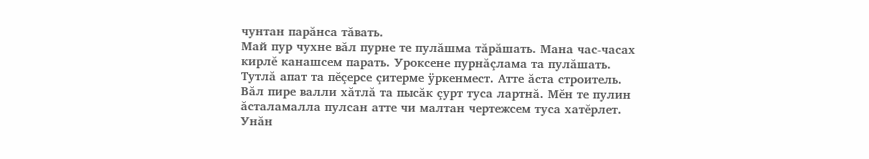чунтан парăнса тăвать.
Май пур чухне вăл пурне те пулăшма тăрăшать. Мана час-часах кирлĕ канашсем парать. Уроксене пурнăçлама та пулăшать. Тутлă апат та пĕçерсе çитерме ÿркенмест. Атте ăста строитель. Вăл пире валли хăтлă та пысăк çурт туса лартнă. Мĕн те пулин ăсталамалла пулсан атте чи малтан чертежсем туса хатĕрлет. Унăн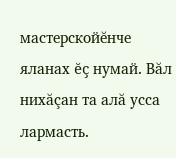мастерскойĕнче яланах ĕç нумай. Вăл нихăçан та алă усса лармасть.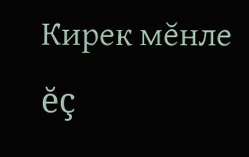Кирек мĕнле ĕç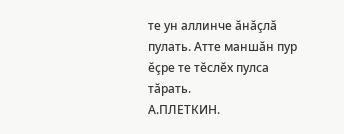те ун аллинче ăнăçлă пулать. Атте маншăн пур ĕçре те тĕслĕх пулса тăрать.
А.ПЛЕТКИН.